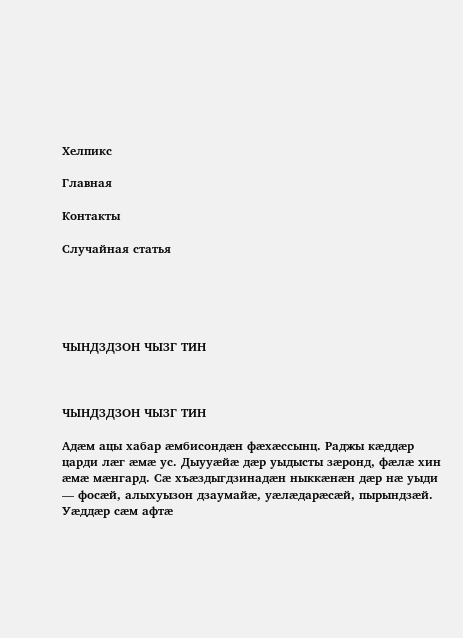Хелпикс

Главная

Контакты

Случайная статья





ЧЫНДЗДЗОН ЧЫЗГ ТИН



ЧЫНДЗДЗОН ЧЫЗГ ТИН

Адæм ацы хабар æмбисондæн фæхæссынц. Раджы кæддæр царди лæг æмæ ус. Дыууæйæ дæр уыдысты зæронд, фæлæ хин æмæ мæнгард. Сæ хъæздыгдзинадæн ныккæнæн дæр нæ уыди — фосæй, алыхуызон дзаумайæ, уæлæдарæсæй, пырындзæй. Уæддæр сæм афтæ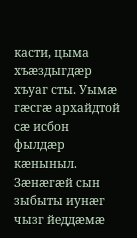касти, цыма хъæздыгдæр хъуаг сты. Уымæ гæсгæ архайдтой сæ исбон фылдæр кæныныл. Зæнæгæй сын зыбыты иунæг чызг йеддæмæ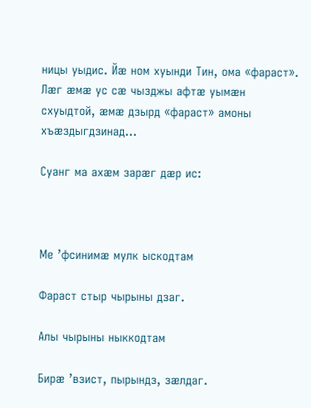ницы уыдис. Йæ ном хуынди Тин, ома «фараст». Лæг æмæ ус сæ чызджы афтæ уымæн схуыдтой, æмæ дзырд «фараст» амоны хъæздыгдзинад...

Суанг ма ахæм зарæг дæр ис:



Ме ’фсинимæ мулк ыскодтам

Фараст стыр чырыны дзаг.

Алы чырыны ныккодтам

Бирæ ’взист, пырындз, зæлдаг.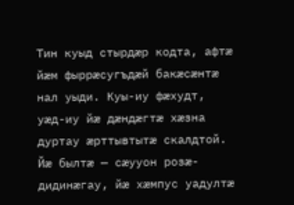Тин куыд стырдæр кодта, афтæ йæм фыррæсугъдæй бакæсæнтæ нал уыди. Куы-иу фæхудт, уæд-иу йæ дæндæгтæ хæзна дуртау æрттывтытæ скалдтой. Йæ былтæ — сæууон розæ-дидинæгау, йæ хæмпус уадултæ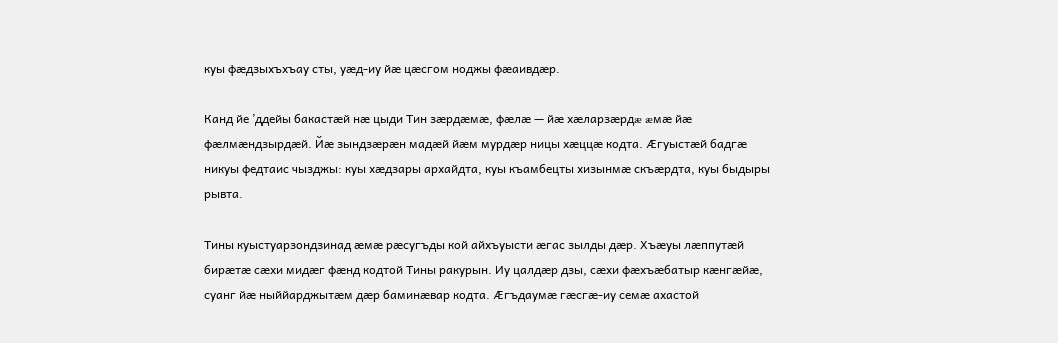куы фæдзыхъхъау сты, уæд-иу йæ цæсгом ноджы фæаивдæр.

Канд йе ’ддейы бакастæй нæ цыди Тин зæрдæмæ, фæлæ — йæ хæларзæрдæ æмæ йæ фæлмæндзырдæй. Йæ зындзæрæн мадæй йæм мурдæр ницы хæццæ кодта. Æгуыстæй бадгæ никуы федтаис чызджы: куы хæдзары архайдта, куы къамбецты хизынмæ скъæрдта, куы быдыры рывта.

Тины куыстуарзондзинад æмæ рæсугъды кой айхъуысти æгас зылды дæр. Хъæуы лæппутæй бирæтæ сæхи мидæг фæнд кодтой Тины ракурын. Иу цалдæр дзы, сæхи фæхъæбатыр кæнгæйæ, суанг йæ ныййарджытæм дæр баминæвар кодта. Æгъдаумæ гæсгæ-иу семæ ахастой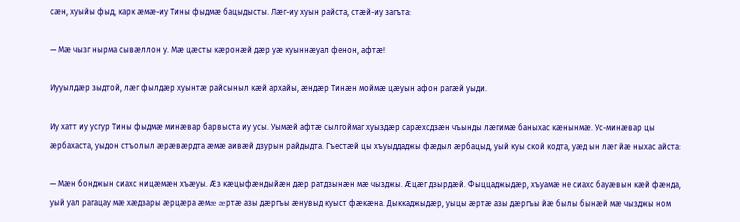сæн, хуыйы фыд, карк æмæ-иу Тины фыдмæ бацыдысты. Лæг-иу хуын райста, стæй-иу загъта:

— Мæ чызг нырма сывæллон у. Мæ цæсты кæронæй дæр уæ куыннæуал фенон, афтæ!

Иууылдæр зыдтой, лæг фылдæр хуынтæ райсыныл кæй архайы, æндæр Тинæн моймæ цæуын афон рагæй уыди.

Иу хатт иу усгур Тины фыдмæ минæвар барвыста иу усы. Уымæй афтæ сылгоймаг хуыздæр сарæхсдзæн чъынды лæгимæ баныхас кæнынмæ. Ус-минæвар цы æрбахаста, уыдон стъолыл æрæвæрдта æмæ аивæй дзурын райдыдта. Гъестæй цы хъуыддаджы фæдыл æрбацыд, уый куы ской кодта, уæд ын лæг йæ ныхас айста:

— Мæн бонджын сиахс ницæмæн хъæуы. Æз кæцыфæндыйæн дæр ратдзынæн мæ чызджы. Æцæг дзырдæй. Фыццаджыдæр, хъуамæ не сиахс бауæвын кæй фæнда, уый уал рагацау мæ хæдзары æрцæра æмæ æртæ азы дæргъы æнувыд куыст фæкæна. Дыккаджыдæр, уыцы æртæ азы дæргъы йæ былы бынæй мæ чызджы ном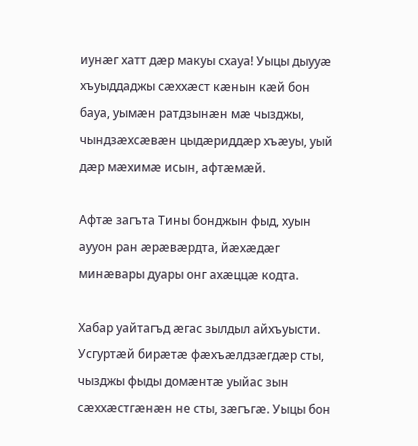иунæг хатт дæр макуы схауа! Уыцы дыууæ хъуыддаджы сæххæст кæнын кæй бон бауа, уымæн ратдзынæн мæ чызджы, чындзæхсæвæн цыдæриддæр хъæуы, уый дæр мæхимæ исын, афтæмæй.

Афтæ загъта Тины бонджын фыд, хуын аууон ран æрæвæрдта, йæхæдæг минæвары дуары онг ахæццæ кодта.

Хабар уайтагъд æгас зылдыл айхъуысти. Усгуртæй бирæтæ фæхъæлдзæгдæр сты, чызджы фыды домæнтæ уыйас зын сæххæстгæнæн не сты, зæгъгæ. Уыцы бон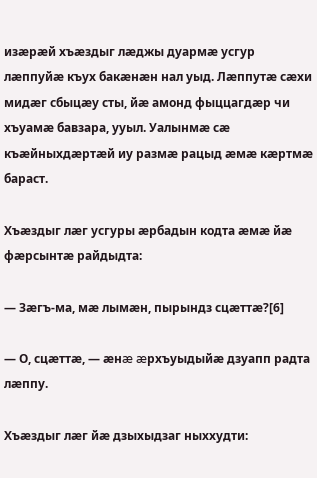изæрæй хъæздыг лæджы дуармæ усгур лæппуйæ къух бакæнæн нал уыд. Лæппутæ сæхи мидæг сбыцæу сты, йæ амонд фыццагдæр чи хъуамæ бавзара, ууыл. Уалынмæ сæ къæйныхдæртæй иу размæ рацыд æмæ кæртмæ бараст.

Хъæздыг лæг усгуры æрбадын кодта æмæ йæ фæрсынтæ райдыдта:

— Зæгъ-ма, мæ лымæн, пырындз сцæттæ?[6]

— О, сцæттæ, — æнæ æрхъуыдыйæ дзуапп радта лæппу.

Хъæздыг лæг йæ дзыхыдзаг ныххудти: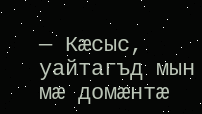— Кæсыс, уайтагъд мын мæ домæнтæ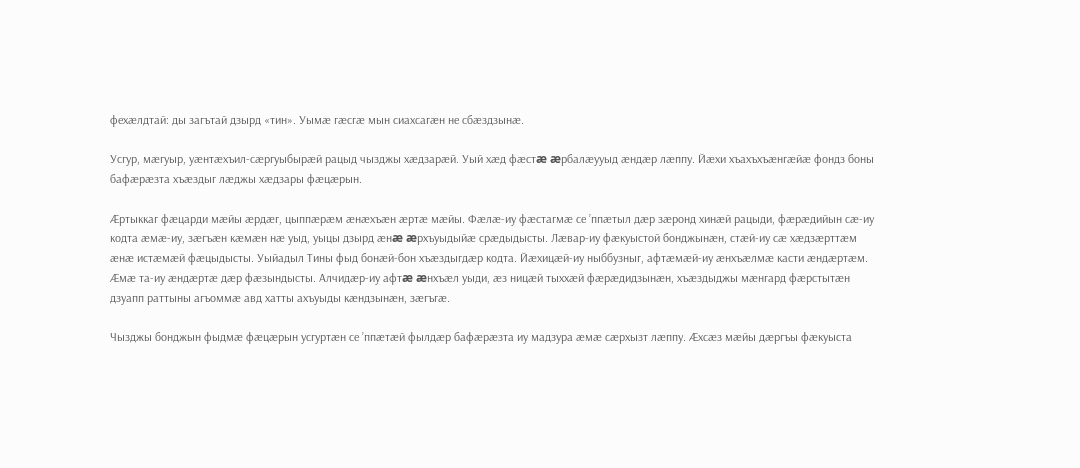фехæлдтай: ды загътай дзырд «тин». Уымæ гæсгæ мын сиахсагæн не сбæздзынæ.

Усгур, мæгуыр, уæнтæхъил-сæргуыбырæй рацыд чызджы хæдзарæй. Уый хæд фæстæ æрбалæууыд æндæр лæппу. Йæхи хъахъхъæнгæйæ фондз боны бафæрæзта хъæздыг лæджы хæдзары фæцæрын.

Æртыккаг фæцарди мæйы æрдæг, цыппæрæм æнæхъæн æртæ мæйы. Фæлæ-иу фæстагмæ се ’ппæтыл дæр зæронд хинæй рацыди, фæрæдийын сæ-иу кодта æмæ-иу, зæгъæн кæмæн нæ уыд, уыцы дзырд æнæ æрхъуыдыйæ срæдыдысты. Лæвар-иу фæкуыстой бонджынæн, стæй-иу сæ хæдзæрттæм æнæ истæмæй фæцыдысты. Уыйадыл Тины фыд бонæй-бон хъæздыгдæр кодта. Йæхицæй-иу ныббузныг, афтæмæй-иу æнхъæлмæ касти æндæртæм. Æмæ та-иу æндæртæ дæр фæзындысты. Алчидæр-иу афтæ æнхъæл уыди, æз ницæй тыххæй фæрæдидзынæн, хъæздыджы мæнгард фæрстытæн дзуапп раттыны агъоммæ авд хатты ахъуыды кæндзынæн, зæгъгæ.

Чызджы бонджын фыдмæ фæцæрын усгуртæн се ’ппæтæй фылдæр бафæрæзта иу мадзура æмæ сæрхызт лæппу. Æхсæз мæйы дæргъы фæкуыста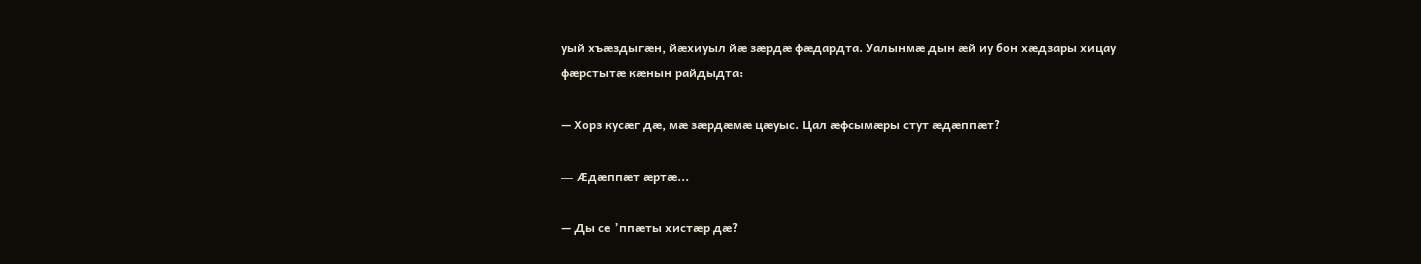уый хъæздыгæн, йæхиуыл йæ зæрдæ фæдардта. Уалынмæ дын æй иу бон хæдзары хицау фæрстытæ кæнын райдыдта:

— Хорз кусæг дæ, мæ зæрдæмæ цæуыс. Цал æфсымæры стут æдæппæт?

— Æдæппæт æртæ...

— Ды се ’ппæты хистæр дæ?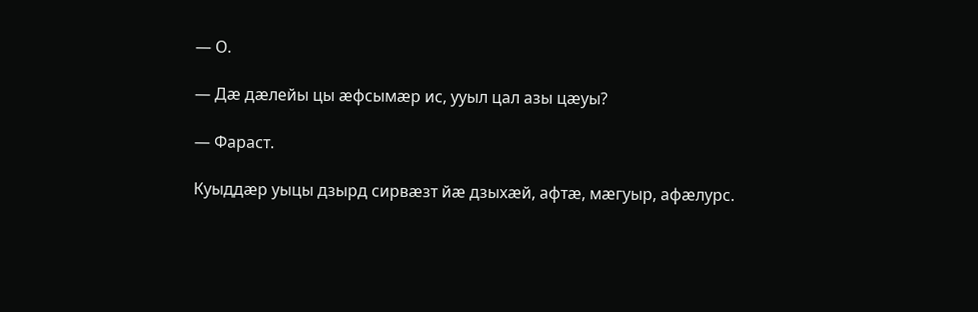— О.

— Дæ дæлейы цы æфсымæр ис, ууыл цал азы цæуы?

— Фараст.

Куыддæр уыцы дзырд сирвæзт йæ дзыхæй, афтæ, мæгуыр, афæлурс.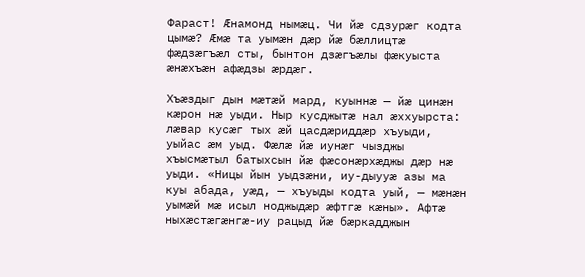Фараст! Æнамонд нымæц. Чи йæ сдзурæг кодта цымæ? Æмæ та уымæн дæр йæ бæллицтæ фæдзæгъæл сты, бынтон дзæгъæлы фæкуыста æнæхъæн афæдзы æрдæг.

Хъæздыг дын мæтæй мард, куыннæ — йæ цинæн кæрон нæ уыди. Ныр кусджытæ нал æххуырста: лæвар кусæг тых æй цасдæриддæр хъуыди, уыйас æм уыд. Фæлæ йæ иунæг чызджы хъысмæтыл батыхсын йæ фæсонæрхæджы дæр нæ уыди. «Ницы йын уыдзæни, иу-дыууæ азы ма куы абада, уæд, — хъуыды кодта уый, — мæнæн уымæй мæ исыл ноджыдæр æфтгæ кæны». Афтæ ныхæстæгæнгæ-иу рацыд йæ бæркадджын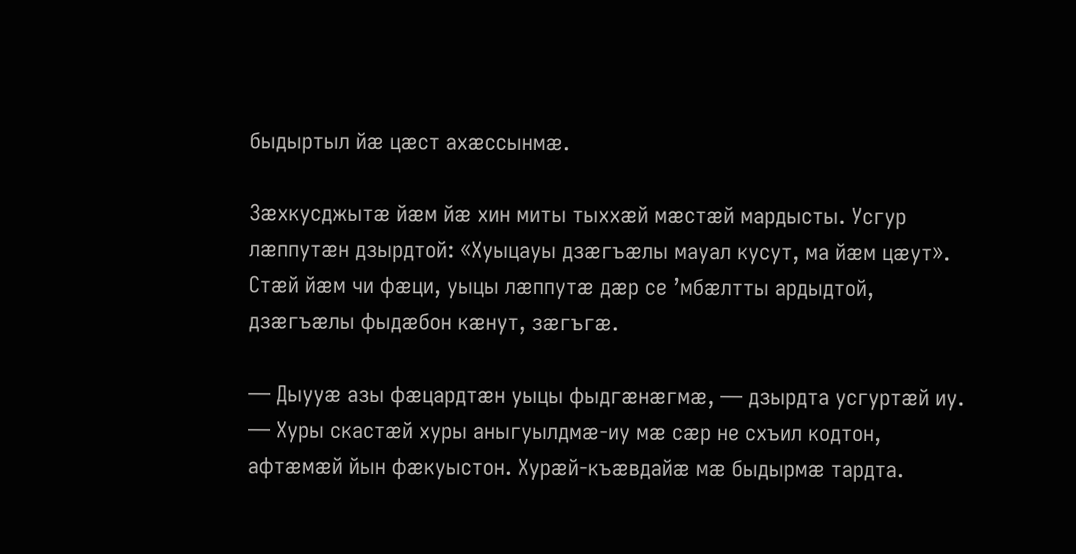быдыртыл йæ цæст ахæссынмæ.

Зæхкусджытæ йæм йæ хин миты тыххæй мæстæй мардысты. Усгур лæппутæн дзырдтой: «Хуыцауы дзæгъæлы мауал кусут, ма йæм цæут». Стæй йæм чи фæци, уыцы лæппутæ дæр се ’мбæлтты ардыдтой, дзæгъæлы фыдæбон кæнут, зæгъгæ.

— Дыууæ азы фæцардтæн уыцы фыдгæнæгмæ, — дзырдта усгуртæй иу. — Хуры скастæй хуры аныгуылдмæ-иу мæ сæр не схъил кодтон, афтæмæй йын фæкуыстон. Хурæй-къæвдайæ мæ быдырмæ тардта.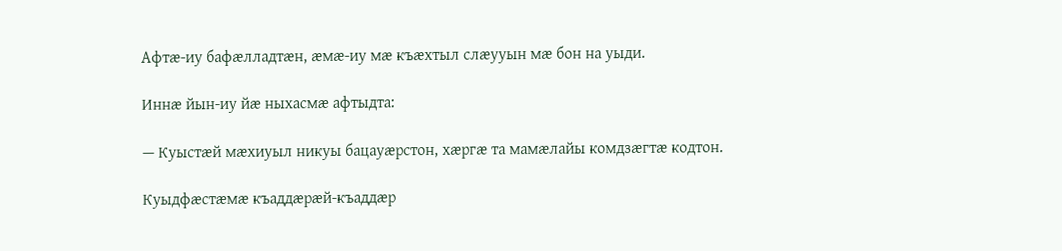Афтæ-иу бафæлладтæн, æмæ-иу мæ къæхтыл слæууын мæ бон на уыди.

Иннæ йын-иу йæ ныхасмæ афтыдта:

— Куыстæй мæхиуыл никуы бацауæрстон, хæргæ та мамæлайы комдзæгтæ кодтон.

Куыдфæстæмæ къаддæрæй-къаддæр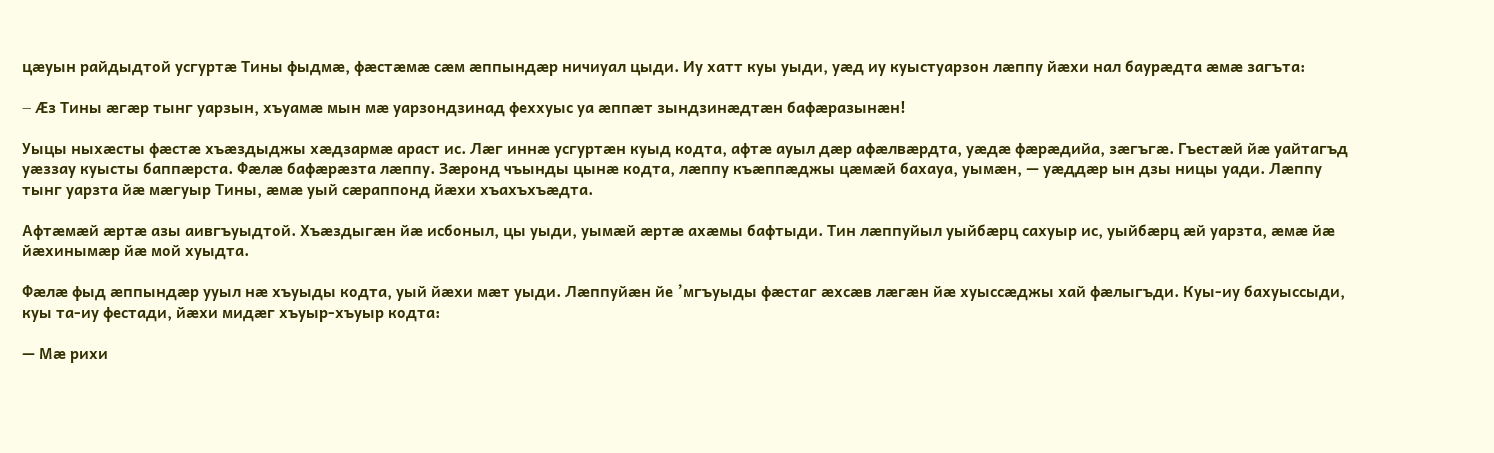цæуын райдыдтой усгуртæ Тины фыдмæ, фæстæмæ сæм æппындæр ничиуал цыди. Иу хатт куы уыди, уæд иу куыстуарзон лæппу йæхи нал баурæдта æмæ загъта:

— Æз Тины æгæр тынг уарзын, хъуамæ мын мæ уарзондзинад феххуыс уа æппæт зындзинæдтæн бафæразынæн!

Уыцы ныхæсты фæстæ хъæздыджы хæдзармæ араст ис. Лæг иннæ усгуртæн куыд кодта, афтæ ауыл дæр афæлвæрдта, уæдæ фæрæдийа, зæгъгæ. Гъестæй йæ уайтагъд уæззау куысты баппæрста. Фæлæ бафæрæзта лæппу. Зæронд чъынды цынæ кодта, лæппу къæппæджы цæмæй бахауа, уымæн, — уæддæр ын дзы ницы уади. Лæппу тынг уарзта йæ мæгуыр Тины, æмæ уый сæраппонд йæхи хъахъхъæдта.

Афтæмæй æртæ азы аивгъуыдтой. Хъæздыгæн йæ исбоныл, цы уыди, уымæй æртæ ахæмы бафтыди. Тин лæппуйыл уыйбæрц сахуыр ис, уыйбæрц æй уарзта, æмæ йæ йæхинымæр йæ мой хуыдта.

Фæлæ фыд æппындæр ууыл нæ хъуыды кодта, уый йæхи мæт уыди. Лæппуйæн йе ’мгъуыды фæстаг æхсæв лæгæн йæ хуыссæджы хай фæлыгъди. Куы-иу бахуыссыди, куы та-иу фестади, йæхи мидæг хъуыр-хъуыр кодта:

— Мæ рихи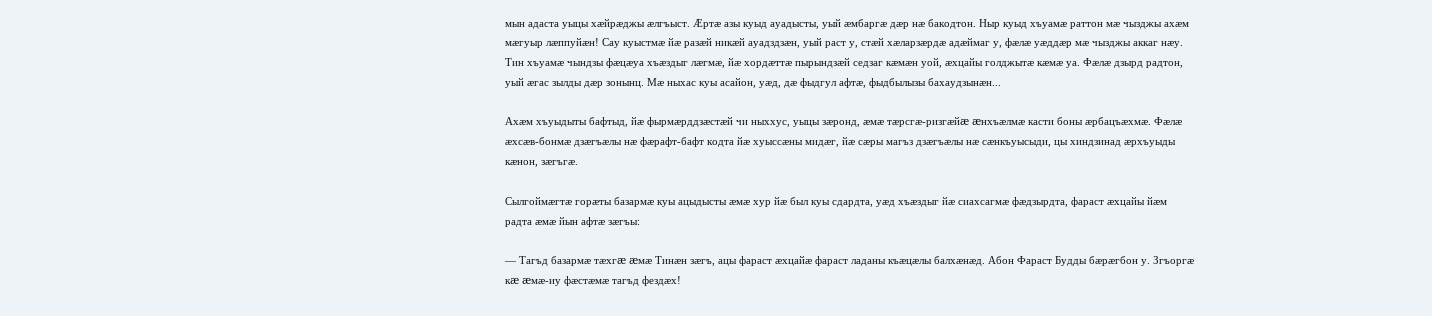мын адаста уыцы хæйрæджы æлгъыст. Æртæ азы куыд ауадысты, уый æмбаргæ дæр нæ бакодтон. Ныр куыд хъуамæ раттон мæ чызджы ахæм мæгуыр лæппуйæн! Сау куыстмæ йæ разæй никæй ауадздзæн, уый раст у, стæй хæларзæрдæ адæймаг у, фæлæ уæддæр мæ чызджы аккаг нæу. Тин хъуамæ чындзы фæцæуа хъæздыг лæгмæ, йæ хордæттæ пырындзæй седзаг кæмæн уой, æхцайы голджытæ кæмæ уа. Фæлæ дзырд радтон, уый æгас зылды дæр зонынц. Мæ ныхас куы асайон, уæд, дæ фыдгул афтæ, фыдбылызы бахаудзынæн...

Ахæм хъуыдыты бафтыд, йæ фырмæрддзæстæй чи ныххус, уыцы зæронд, æмæ тæрсгæ-ризгæйæ æнхъæлмæ касти боны æрбацъæхмæ. Фæлæ æхсæв-бонмæ дзæгъæлы нæ фæрафт-бафт кодта йæ хуыссæны мидæг, йæ сæры магъз дзæгъæлы нæ сæнкъуысыди, цы хиндзинад æрхъуыды кæнон, зæгъгæ.

Сылгоймæгтæ горæты базармæ куы ацыдысты æмæ хур йæ был куы сдардта, уæд хъæздыг йæ сиахсагмæ фæдзырдта, фараст æхцайы йæм радта æмæ йын афтæ зæгъы:

— Тагъд базармæ тæхгæ æмæ Тинæн зæгъ, ацы фараст æхцайæ фараст ладаны къæцæлы балхæнæд. Абон Фараст Будды бæрæгбон у. Згъоргæ кæ æмæ-иу фæстæмæ тагъд фездæх!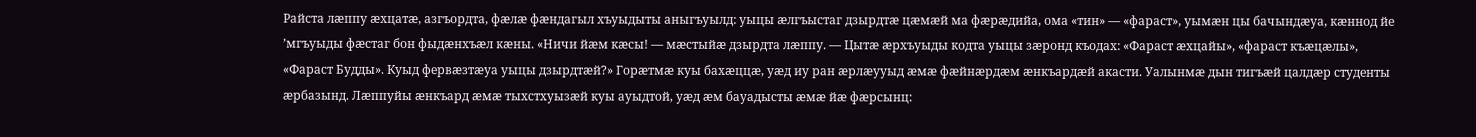Райста лæппу æхцатæ, азгъордта, фæлæ фæндагыл хъуыдыты аныгъуылд: уыцы æлгъыстаг дзырдтæ цæмæй ма фæрæдийа, ома «тин» — «фараст», уымæн цы бачындæуа, кæннод йе ’мгъуыды фæстаг бон фыдæнхъæл кæны. «Ничи йæм кæсы! — мæстыйæ дзырдта лæппу. — Цытæ æрхъуыды кодта уыцы зæронд къодах: «Фараст æхцайы», «фараст къæцæлы», «Фараст Будды». Куыд фервæзтæуа уыцы дзырдтæй?» Горæтмæ куы бахæццæ, уæд иу ран æрлæууыд æмæ фæйнæрдæм æнкъардæй акасти. Уалынмæ дын тигъæй цалдæр студенты æрбазынд. Лæппуйы æнкъард æмæ тыхстхуызæй куы ауыдтой, уæд æм бауадысты æмæ йæ фæрсынц: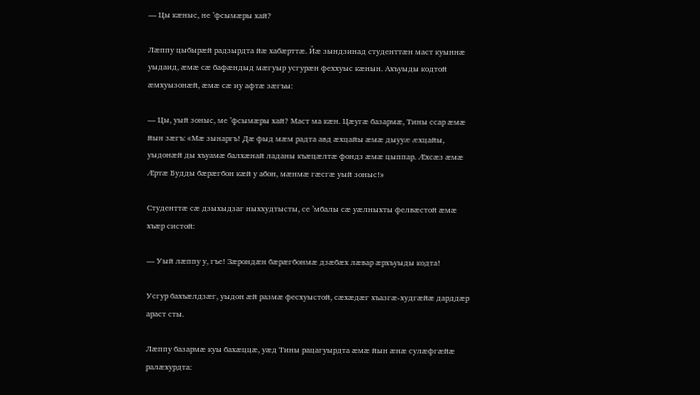— Цы кæныс, не ’фсымæры хай?

Лæппу цыбырæй радзырдта йæ хабæрттæ. Йæ зындзинад студенттæн маст куыннæ уыдаид, æмæ сæ бафæндыд мæгуыр усгурæн феххуыс кæнын. Ахъуыды кодтой æмхуызонæй, æмæ сæ иу афтæ зæгъы:

— Цы, уый зоныс, ме ’фсымæры хай? Маст ма кæн. Цæугæ базармæ, Тины ссар æмæ йын зæгъ: «Мæ зынаргъ! Дæ фыд мæм радта авд æхцайы æмæ дыууæ æхцайы, уыдонæй ды хъуамæ балхæнай ладаны къæцæлтæ фондз æмæ цыппар. Æхсæз æмæ Æртæ Будды бæрæгбон кæй у абон, мæнмæ гæсгæ уый зоныс!»

Студенттæ сæ дзыхыдзаг ныххудтысты, се ’мбалы сæ уæлныхты фелвæстой æмæ хъæр систой:

— Уый лæппу у, гъе! Зæрондæн бæрæгбонмæ дзæбæх лæвар æрхъуыды кодта!

Усгур бахъæлдзæг, уыдон æй размæ фесхуыстой, сæхæдæг хъазгæ-худгæйæ дарддæр араст сты.

Лæппу базармæ куы бахæццæ, уæд Тины рацагуырдта æмæ йын æнæ сулæфгæйæ ралæхурдта: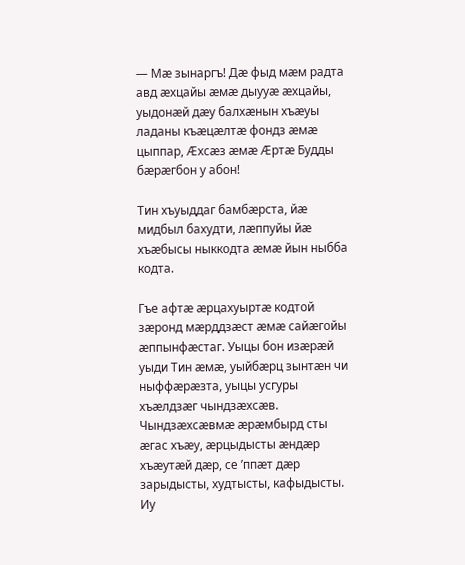— Мæ зынаргъ! Дæ фыд мæм радта авд æхцайы æмæ дыууæ æхцайы, уыдонæй дæу балхæнын хъæуы ладаны къæцæлтæ фондз æмæ цыппар, Æхсæз æмæ Æртæ Будды бæрæгбон у абон!

Тин хъуыддаг бамбæрста, йæ мидбыл бахудти, лæппуйы йæ хъæбысы ныккодта æмæ йын ныбба кодта.

Гъе афтæ æрцахуыртæ кодтой зæронд мæрддзæст æмæ сайæгойы æппынфæстаг. Уыцы бон изæрæй уыди Тин æмæ, уыйбæрц зынтæн чи ныффæрæзта, уыцы усгуры хъæлдзæг чындзæхсæв. Чындзæхсæвмæ æрæмбырд сты æгас хъæу, æрцыдысты æндæр хъæутæй дæр, се ’ппæт дæр зарыдысты, худтысты, кафыдысты. Иу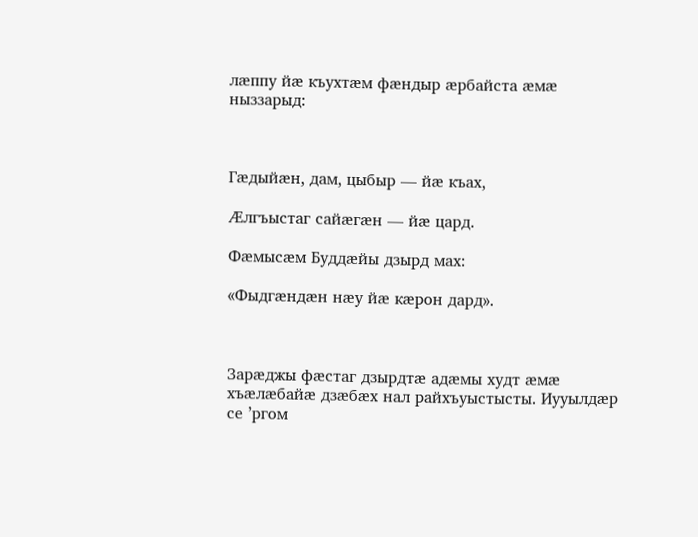лæппу йæ къухтæм фæндыр æрбайста æмæ ныззарыд:



Гæдыйæн, дам, цыбыр — йæ къах,

Æлгъыстаг сайæгæн — йæ цард.

Фæмысæм Буддæйы дзырд мах:

«Фыдгæндæн нæу йæ кæрон дард».



Зарæджы фæстаг дзырдтæ адæмы худт æмæ хъæлæбайæ дзæбæх нал райхъуыстысты. Иууылдæр се ’ргом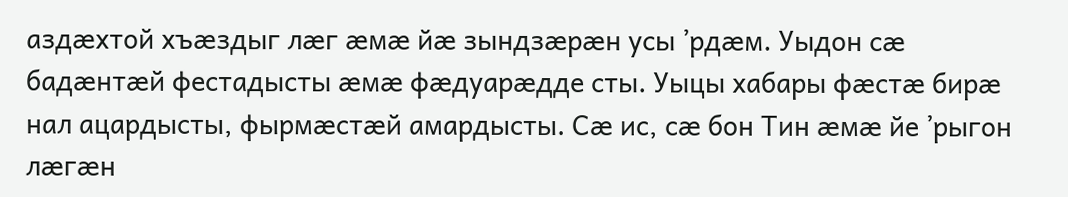аздæхтой хъæздыг лæг æмæ йæ зындзæрæн усы ’рдæм. Уыдон сæ бадæнтæй фестадысты æмæ фæдуарæдде сты. Уыцы хабары фæстæ бирæ нал ацардысты, фырмæстæй амардысты. Сæ ис, сæ бон Тин æмæ йе ’рыгон лæгæн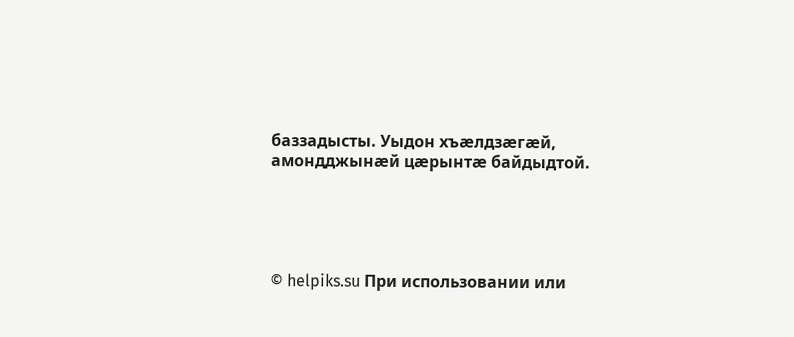баззадысты. Уыдон хъæлдзæгæй, амондджынæй цæрынтæ байдыдтой.





© helpiks.su При использовании или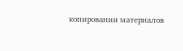копировании материалов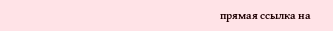прямая ссылка на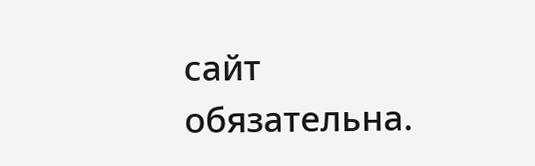сайт обязательна.